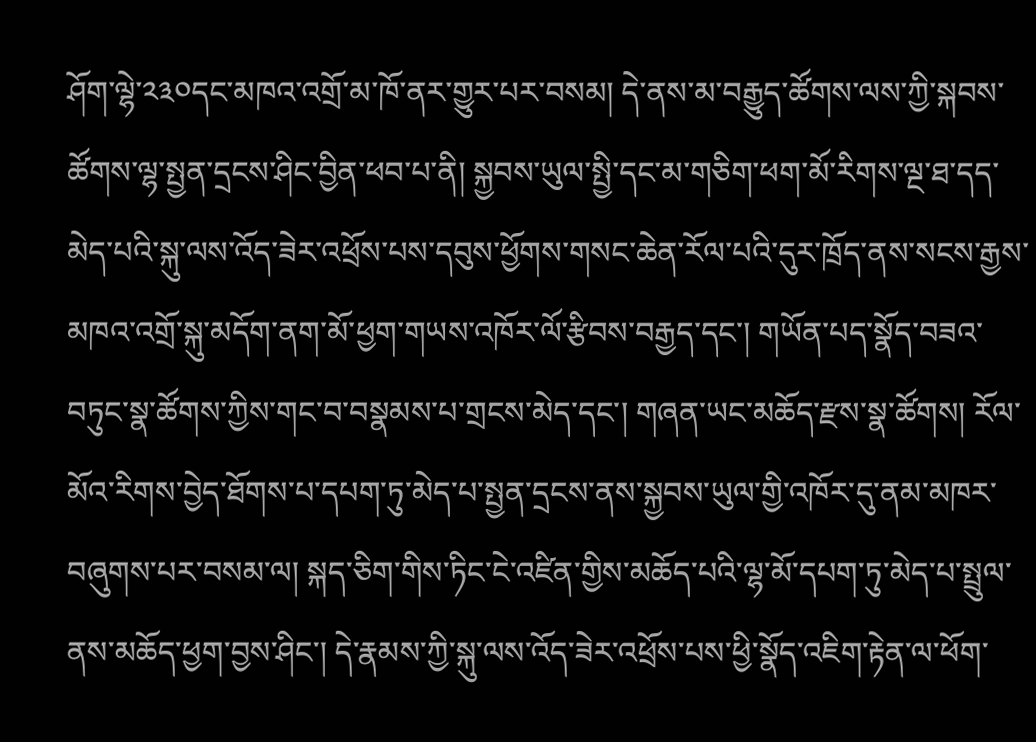ཤོག་ལྷེ་༢༣༠དང་མཁའ་འགྲོ་མ་ཁོ་ནར་གྱུར་པར་བསམ། དེ་ནས་མ་བརྒྱུད་ཚོགས་ལས་ཀྱི་སྐབས་ཚོགས་ལྷ་སྤྱན་དྲངས་ཤིང་བྱིན་ཕབ་པ་ནི། སྐྱབས་ཡུལ་སྤྱི་དང་མ་གཅིག་ཕག་མོ་རིགས་ལྔ་ཐ་དད་མེད་པའི་སྐུ་ལས་འོད་ཟེར་འཕྲོས་པས་དབུས་ཕྱོགས་གསང་ཆེན་རོལ་པའི་དུར་ཁྲོད་ནས་སངས་རྒྱས་མཁའ་འགྲོ་སྐུ་མདོག་ནག་མོ་ཕྱག་གཡས་འཁོར་ལོ་རྩིབས་བརྒྱད་དང་། གཡོན་པད་སྣོད་བཟའ་བཏུང་སྣ་ཚོགས་ཀྱིས་གང་བ་བསྣམས་པ་གྲངས་མེད་དང་། གཞན་ཡང་མཆོད་རྫས་སྣ་ཚོགས། རོལ་མོའ་རིགས་བྱེད་ཐོགས་པ་དཔག་ཏུ་མེད་པ་སྤྱན་དྲངས་ནས་སྐྱབས་ཡུལ་གྱི་འཁོར་དུ་ནམ་མཁར་བཞུགས་པར་བསམ་ལ། སྐད་ཅིག་གིས་ཏིང་ངེ་འཛིན་གྱིས་མཆོད་པའི་ལྷ་མོ་དཔག་ཏུ་མེད་པ་སྤྲུལ་ནས་མཆོད་ཕྱག་བྱས་ཤིང་། དེ་རྣམས་ཀྱི་སྐུ་ལས་འོད་ཟེར་འཕྲོས་པས་ཕྱི་སྣོད་འཇིག་རྟེན་ལ་ཕོག་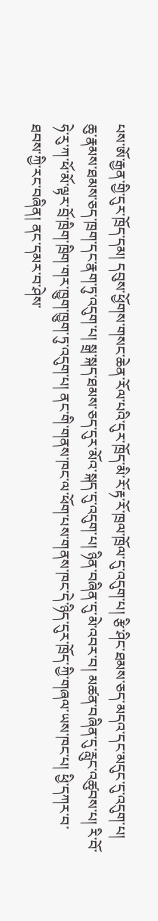པས་ཨོ་རྒྱན་གྱི་དུར་ཁྲོད་དམ། དབུས་ཕྱོགས་གསང་ཆེན་རོལ་པའི་དུར་ཁྲོད་མི་རོ་རྟ་རོ་ཁྲལ་ཁྲོལ་དུ་འདུག་པ། རྩི་ཤིང་ཐམས་ཅད་མདའ་དང་མདུང་དུ་འདུག་པ། ཆུ་རྣམས་ཐམས་ཅད་ཁྲག་དང་རྣག་ཏུ་འདུག་པ། སྒྲ་སྐད་ཐམས་ཅད་དུར་མོའ་སྐད་དུ་འདུག་པ། ཉིན་བཞིན་དུ་མེ་འབར་བ། མཚན་བཞིན་དུ་རླུང་འཚུབས་པ། རི་བོ་ཧེ་རུ་ཀ་ཕོ་མོ་ལྟར་བྲོ་ཁྲིག་ཁྲིག་གར་ཁྱུག་ཁྱུག་ཏུ་འདུག་པ། ནང་གི་གནས་ཁང་ལ་ཕོག་པས་གནས་ཁང་དེ་ཉིད་དུར་ཁྲོད་ཀྱི་གཞལ་ཡས་ཁང་པ། ཕྱི་དཀར་བ་ཐབས་ཀྱི་རང་བཞིན། ནང་དམར་བ་ཤེས་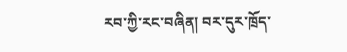རབ་ཀྱི་རང་བཞིན། བར་དུར་ཁྲོད་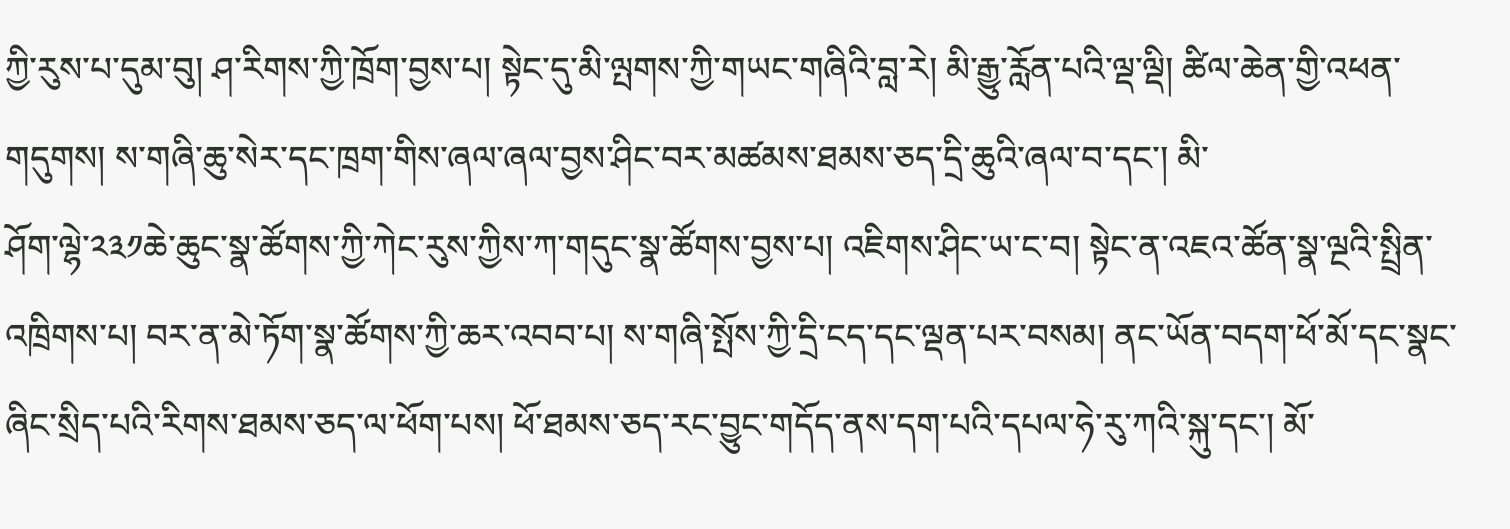ཀྱི་རུས་པ་དུམ་བུ། ཤ་རིགས་ཀྱི་ཁྲོག་བྱས་པ། སྟེང་དུ་མི་ལྤགས་ཀྱི་གཡང་གཞིའི་བླ་རེ། མི་རྒྱུ་རློན་པའི་ལྡ་ལྡི། ཚིལ་ཆེན་གྱི་འཕན་གདུགས། ས་གཞི་ཆུ་སེར་དང་ཁྲག་གིས་ཞལ་ཞལ་བྱས་ཤིང་བར་མཚམས་ཐམས་ཅད་དྲི་ཆུའི་ཞལ་བ་དང་། མི་
ཤོག་ལྷེ་༢༣༡ཆེ་ཆུང་སྣ་ཚོགས་ཀྱི་ཀེང་རུས་ཀྱིས་ཀ་གདུང་སྣ་ཚོགས་བྱས་པ། འཇིགས་ཤིང་ཡ་ང་བ། སྟེང་ན་འཇའ་ཚོན་སྣ་ལྔའི་སྤྲིན་འཁྲིགས་པ། བར་ན་མེ་ཏོག་སྣ་ཚོགས་ཀྱི་ཆར་འབབ་པ། ས་གཞི་སྤོས་ཀྱི་དྲི་ངད་དང་ལྡན་པར་བསམ། ནང་ཡོན་བདག་ཕོ་མོ་དང་སྣང་ཞིང་སྲིད་པའི་རིགས་ཐམས་ཅད་ལ་ཕོག་པས། ཕོ་ཐམས་ཅད་རང་བྱུང་གདོད་ནས་དག་པའི་དཔལ་ཧེ་རུ་ཀའི་སྐུ་དང་། མོ་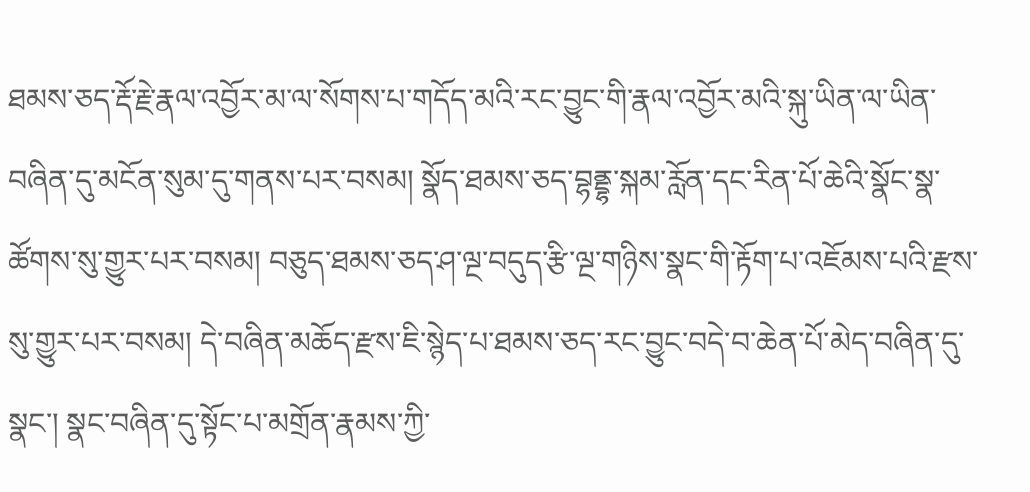ཐམས་ཅད་རྡོ་རྗེ་རྣལ་འབྱོར་མ་ལ་སོགས་པ་གདོད་མའི་རང་བྱུང་གི་རྣལ་འབྱོར་མའི་སྐུ་ཡིན་ལ་ཡིན་བཞིན་དུ་མངོན་སུམ་དུ་གནས་པར་བསམ། སྣོད་ཐམས་ཅད་བྷནྡྷ་སྐམ་རློན་དང་རིན་པོ་ཆེའི་སྣོང་སྣ་ཚོགས་སུ་གྱུར་པར་བསམ། བཅུད་ཐམས་ཅད་ཤ་ལྔ་བདུད་རྩི་ལྔ་གཉིས་སྣང་གི་རྟོག་པ་འཇོམས་པའི་རྫས་སུ་གྱུར་པར་བསམ། དེ་བཞིན་མཆོད་རྫས་ཇི་སྙེད་པ་ཐམས་ཅད་རང་བྱུང་བདེ་བ་ཆེན་པོ་མེད་བཞིན་དུ་སྣང་། སྣང་བཞིན་དུ་སྟོང་པ་མགྲོན་རྣམས་ཀྱི་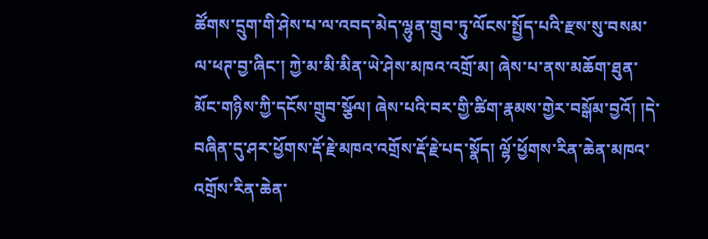ཚོགས་དྲུག་གི་ཤེས་པ་ལ་འབད་མེད་ལྷུན་གྲུབ་ཏུ་ལོངས་སྤྱོད་པའི་རྫས་སུ་བསམ་ལ་ཕཊ་བྱ་ཞིང་། ཀྱེ་མ་མི་མིན་ཡེ་ཤེས་མཁའ་འགྲོ་མ། ཞེས་པ་ནས་མཆོག་ཐུན་མོང་གཉིས་ཀྱི་དངོས་གྲུབ་སྩོལ། ཞེས་པའི་བར་གྱི་ཚིག་རྣམས་གྱེར་བསྒོམ་བྱའོ། །དེ་བཞིན་དུ་ཤར་ཕྱོགས་རྡོ་རྗེ་མཁའ་འགྲོས་རྡོ་རྗེ་པད་སྣོད། ལྷོ་ཕྱོགས་རིན་ཆེན་མཁའ་འགྲོས་རིན་ཆེན་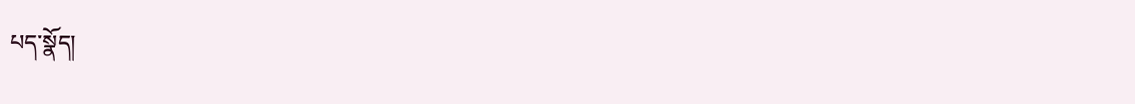པད་སྣོད།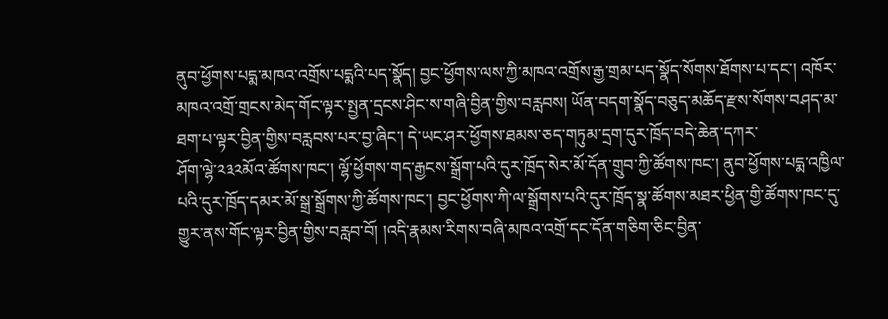ནུབ་ཕྱོགས་པདྨ་མཁའ་འགྲོས་པདྨའི་པད་སྣོད། བྱང་ཕྱོགས་ལས་ཀྱི་མཁའ་འགྲོས་རྒྱ་གྲམ་པད་སྣོད་སོགས་ཐོགས་པ་དང་། འཁོར་མཁའ་འགྲོ་གྲངས་མེད་གོང་ལྟར་སྤྱན་དྲངས་ཤིང་ས་གཞི་བྱིན་གྱིས་བརླབས། ཡོན་བདག་སྣོད་བཅུད་མཆོད་རྫས་སོགས་བཤད་མ་ཐག་པ་ལྟར་བྱིན་གྱིས་བརླབས་པར་བྱ་ཞིང་། དེ་ཡང་ཤར་ཕྱོགས་ཐམས་ཅད་གཏུམ་དྲག་དུར་ཁྲོད་བདེ་ཆེན་དཀར་
ཤོག་ལྷེ་༢༣༢མོའ་ཚོགས་ཁང་། ལྷོ་ཕྱོགས་གད་རྒྱངས་སྒྲོག་པའི་དུར་ཁྲོད་སེར་མོ་དོན་གྲུབ་ཀྱི་ཚོགས་ཁང་། ནུབ་ཕྱོགས་པདྨ་འཁྱིལ་པའི་དུར་ཁྲོད་དམར་མོ་སྒྲ་སྒྲོགས་ཀྱི་ཚོགས་ཁང་། བྱང་ཕྱོགས་ཀི་ལ་སྒྲོགས་པའི་དུར་ཁྲོད་སྣ་ཚོགས་མཐར་ཕྱིན་གྱི་ཚོགས་ཁང་དུ་གྱུར་ནས་གོང་ལྟར་བྱིན་གྱིས་བརླབ་བོ། །འདི་རྣམས་རིགས་བཞི་མཁའ་འགྲོ་དང་དོན་གཅིག་ཅིང་བྱིན་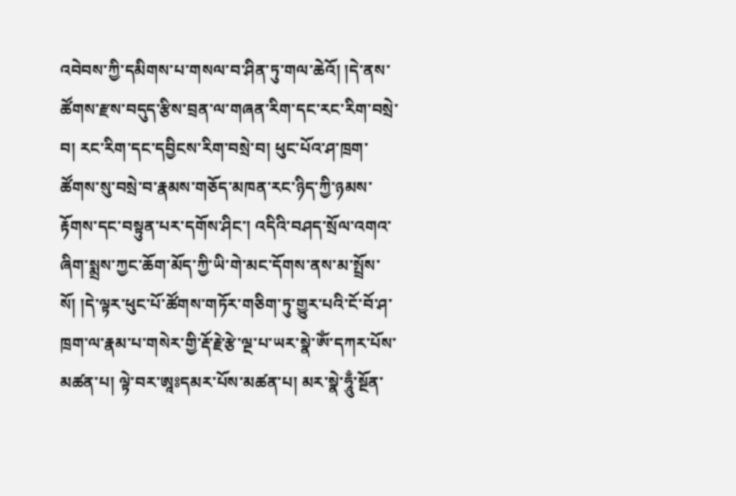འབེབས་ཀྱི་དམིགས་པ་གསལ་བ་ཤིན་ཏུ་གལ་ཆེའོ། །དེ་ནས་ཚོགས་རྫས་བདུད་རྩིས་བྲན་ལ་གཞན་རིག་དང་རང་རིག་བསྲེ་བ། རང་རིག་དང་དབྱིངས་རིག་བསྲེ་བ། ཕུང་པོའ་ཤ་ཁྲག་ཚོགས་སུ་བསྲེ་བ་རྣམས་གཅོད་མཁན་རང་ཉིད་ཀྱི་ཉམས་རྟོགས་དང་བསྟུན་པར་དགོས་ཤིང་། འདིའི་བཤད་སྲོལ་འགའ་ཞིག་སྨྲས་ཀྱང་ཆོག་མོད་ཀྱི་ཡི་གེ་མང་དོགས་ནས་མ་སྤྲོས་སོ། །དེ་ལྟར་ཕུང་པོ་ཚོགས་གཏོར་གཅིག་ཏུ་གྱུར་པའི་ངོ་བོ་ཤ་ཁྲག་ལ་རྣམ་པ་གསེར་གྱི་རྡོ་རྗེ་རྩེ་ལྔ་པ་ཡར་སྣེ་ༀ་དཀར་པོས་མཚན་པ། ལྟེ་བར་ཨཱཿདམར་པོས་མཚན་པ། མར་སྣེ་ཧཱུྃ་སྔོན་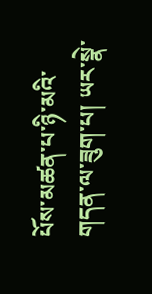པོས་མཚན་པ་ཉི་མའི་གདན་ལ་ཟུག་པ། ཡར་སྣེ་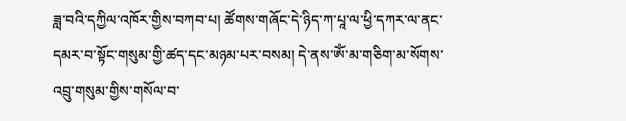ཟླ་བའི་དཀྱིལ་འཁོར་གྱིས་བཀབ་པ། ཚོགས་གཞོང་དེ་ཉིད་ཀ་པཱ་ལ་ཕྱི་དཀར་ལ་ནང་དམར་བ་སྟོང་གསུམ་གྱི་ཚད་དང་མཉམ་པར་བསམ། དེ་ནས་ༀ་མ་གཅིག་མ་སོགས་འབྲུ་གསུམ་གྱིས་གསོལ་བ་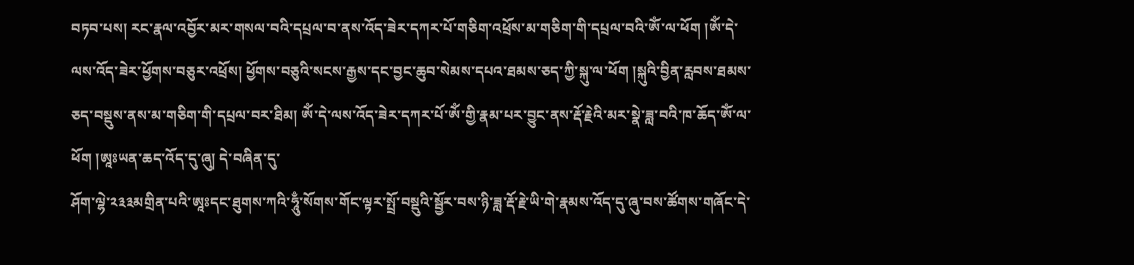བཏབ་པས། རང་རྣལ་འབྱོར་མར་གསལ་བའི་དཔྲལ་བ་ནས་འོད་ཟེར་དཀར་པོ་གཅིག་འཕྲོས་མ་གཅིག་གི་དཔྲལ་བའི་ༀ་ལ་ཕོག །ༀ་དེ་ལས་འོད་ཟེར་ཕྱོགས་བཅུར་འཕྲོས། ཕྱོགས་བཅུའི་སངས་རྒྱས་དང་བྱང་ཆུབ་སེམས་དཔའ་ཐམས་ཅད་ཀྱི་སྐུ་ལ་ཕོག །སྐུའི་བྱིན་རླབས་ཐམས་ཅད་བསྡུས་ནས་མ་གཅིག་གི་དཔྲལ་བར་ཐིམ། ༀ་དེ་ལས་འོད་ཟེར་དཀར་པོ་ༀ་གྱི་རྣམ་པར་བྱུང་ནས་རྡོ་རྗེའི་མར་སྣེ་ཟླ་བའི་ཁ་ཆོད་ༀ་ལ་ཕོག །ཨཱཿཡན་ཆད་འོད་དུ་ཞུ། དེ་བཞིན་དུ་
ཤོག་ལྷེ་༢༣༣མགྲིན་པའི་ཨཱཿདང་ཐུགས་ཀའི་ཧཱུྃ་སོགས་གོང་ལྟར་སྤྲོ་བསྡུའི་སྦྱོར་བས་ཉི་ཟླ་རྡོ་རྗེ་ཡི་གེ་རྣམས་འོད་དུ་ཞུ་བས་ཚོགས་གཞོང་དེ་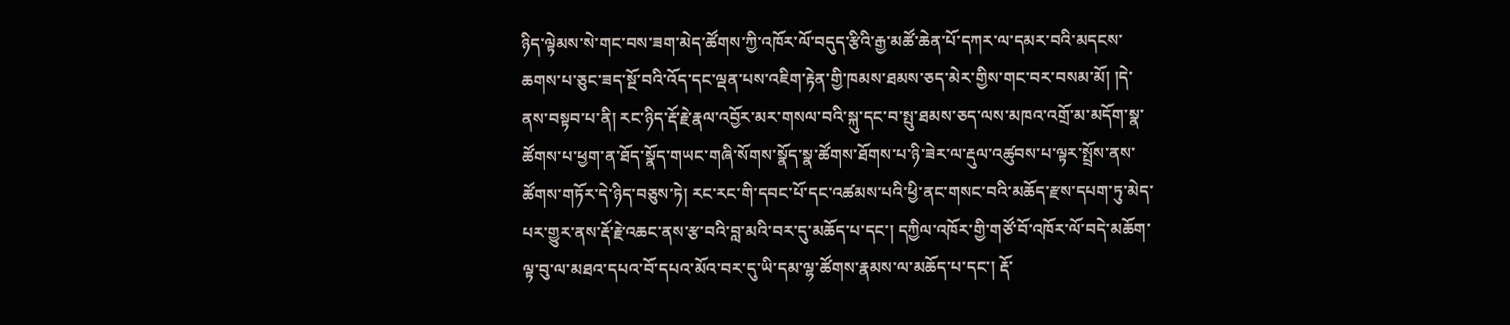ཉིད་ལྟེམས་སེ་གང་བས་ཟག་མེད་ཚོགས་ཀྱི་འཁོར་ལོ་བདུད་རྩིའི་རྒྱ་མཚོ་ཆེན་པོ་དཀར་ལ་དམར་བའི་མདངས་ཆགས་པ་ཅུང་ཟད་སྔོ་བའི་འོད་དང་ལྡན་པས་འཇིག་རྟེན་གྱི་ཁམས་ཐམས་ཅད་མེར་གྱིས་གང་བར་བསམ་མོ། །དེ་ནས་བསྟབ་པ་ནི། རང་ཉིད་རྡོ་རྗེ་རྣལ་འབྱོར་མར་གསལ་བའི་སྐུ་དང་བ་སྤུ་ཐམས་ཅད་ལས་མཁའ་འགྲོ་མ་མདོག་སྣ་ཚོགས་པ་ཕྱག་ན་ཐོད་སྣོད་གཡང་གཞི་སོགས་སྣོད་སྣ་ཚོགས་ཐོགས་པ་ཉི་ཟེར་ལ་རྡུལ་འཚུབས་པ་ལྟར་སྤྲོས་ནས་ཚོགས་གཏོར་དེ་ཉིད་བཅུས་ཏེ། རང་རང་གི་དབང་པོ་དང་འཚམས་པའི་ཕྱི་ནང་གསང་བའི་མཆོད་རྫས་དཔག་ཏུ་མེད་པར་གྱུར་ནས་རྡོ་རྗེ་འཆང་ནས་རྩ་བའི་བླ་མའི་བར་དུ་མཆོད་པ་དང་། དཀྱིལ་འཁོར་གྱི་གཙོ་བོ་འཁོར་ལོ་བདེ་མཆོག་ལྟ་བུ་ལ་མཐའ་དཔའ་བོ་དཔའ་མོའ་བར་དུ་ཡི་དམ་ལྷ་ཚོགས་རྣམས་ལ་མཆོད་པ་དང་། རྡོ་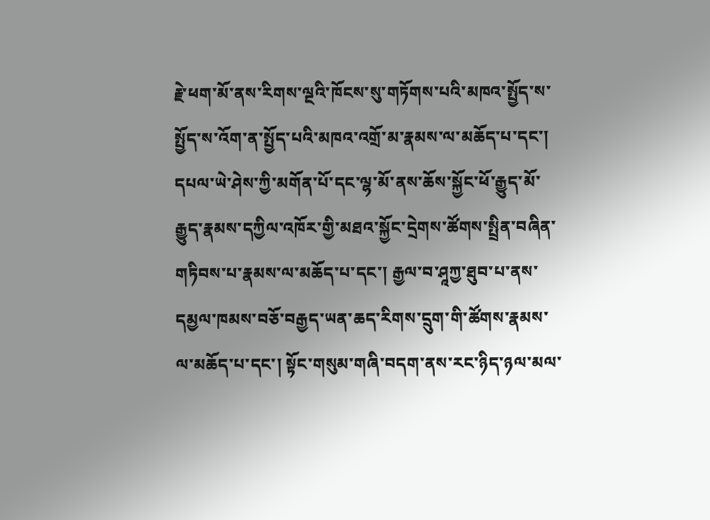རྗེ་ཕག་མོ་ནས་རིགས་ལྔའི་ཁོངས་སུ་གཏོགས་པའི་མཁའ་སྤྱོད་ས་སྤྱོད་ས་འོག་ན་སྤྱོད་པའི་མཁའ་འགྲོ་མ་རྣམས་ལ་མཆོད་པ་དང་། དཔལ་ཡེ་ཤེས་ཀྱི་མགོན་པོ་དང་ལྷ་མོ་ནས་ཆོས་སྐྱོང་ཕོ་རྒྱུད་མོ་རྒྱུད་རྣམས་དཀྱིལ་འཁོར་གྱི་མཐའ་སྐྱོང་དྲེགས་ཚོགས་སྤྲིན་བཞིན་གཏིབས་པ་རྣམས་ལ་མཆོད་པ་དང་། རྒྱལ་བ་ཤཱཀྱ་ཐུབ་པ་ནས་དམྱལ་ཁམས་བཅོ་བརྒྱད་ཡན་ཆད་རིགས་དྲུག་གི་ཚོགས་རྣམས་ལ་མཆོད་པ་དང་། སྟོང་གསུམ་གཞི་བདག་ནས་རང་ཉིད་ཉལ་མལ་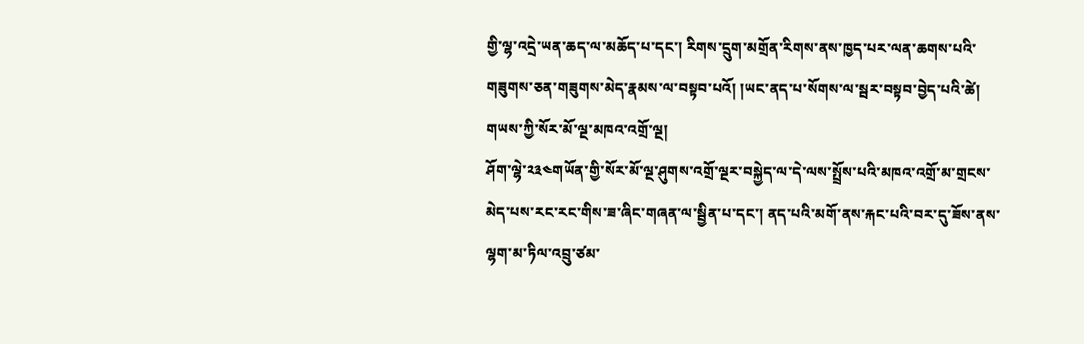གྱི་ལྷ་འདྲེ་ཡན་ཆད་ལ་མཆོད་པ་དང་། རིགས་དྲུག་མགྲོན་རིགས་ནས་ཁྱད་པར་ལན་ཆགས་པའི་གཟུགས་ཅན་གཟུགས་མེད་རྣམས་ལ་བསྟབ་པའོ། །ཡང་ནད་པ་སོགས་ལ་སྦར་བསྟབ་བྱེད་པའི་ཚེ། གཡས་ཀྱི་སོར་མོ་ལྔ་མཁའ་འགྲོ་ལྔ།
ཤོག་ལྷེ་༢༣༤གཡོན་གྱི་སོར་མོ་ལྔ་ཤུགས་འགྲོ་ལྔར་བསྐྱེད་ལ་དེ་ལས་སྤྲོས་པའི་མཁའ་འགྲོ་མ་གྲངས་མེད་པས་རང་རང་གིས་ཟ་ཞིང་གཞན་ལ་སྦྱིན་པ་དང་། ནད་པའི་མགོ་ནས་རྐང་པའི་བར་དུ་ཟོས་ནས་ལྷག་མ་ཏིལ་འབྲུ་ཙམ་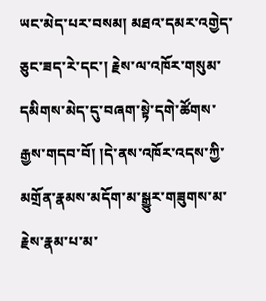ཡང་མེད་པར་བསམ། མཐའ་དམར་འགྱེད་ཅུང་ཟད་རེ་དང་། རྗེས་ལ་འཁོར་གསུམ་དམིགས་མེད་དུ་བཞག་སྟེ་དགེ་ཚོགས་རྒྱས་གདབ་བོ། །དེ་ནས་འཁོར་འདས་ཀྱི་མགྲོན་རྣམས་མདོག་མ་སྒྱུར་གཟུགས་མ་རྗེས་རྣམ་པ་མ་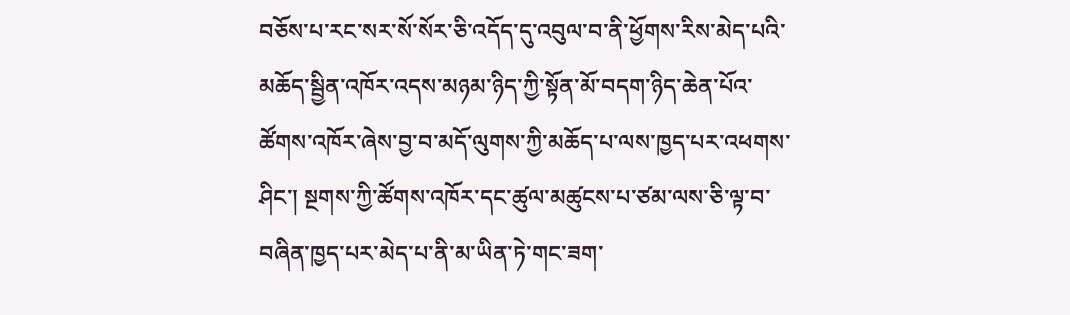བཅོས་པ་རང་སར་སོ་སོར་ཅི་འདོད་དུ་འབུལ་བ་ནི་ཕྱོགས་རིས་མེད་པའི་མཆོད་སྦྱིན་འཁོར་འདས་མཉམ་ཉིད་ཀྱི་སྟོན་མོ་བདག་ཉིད་ཆེན་པོའ་ཚོགས་འཁོར་ཞེས་བྱ་བ་མདོ་ལུགས་ཀྱི་མཆོད་པ་ལས་ཁྱད་པར་འཕགས་ཤིང་། སྔགས་ཀྱི་ཚོགས་འཁོར་དང་ཚུལ་མཚུངས་པ་ཙམ་ལས་ཅི་ལྟ་བ་བཞིན་ཁྱད་པར་མེད་པ་ནི་མ་ཡིན་ཏེ་གང་ཟག་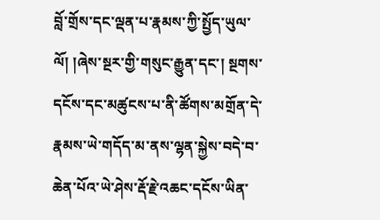བློ་གྲོས་དང་ལྡན་པ་རྣམས་ཀྱི་སྤྱོད་ཡུལ་ལོ། །ཞེས་སྔར་གྱི་གསུང་རྒྱུན་དང་། སྔགས་དངོས་དང་མཚུངས་པ་ནི་ཚོགས་མགྲོན་དེ་རྣམས་ཡེ་གདོད་མ་ནས་ལྷན་སྐྱེས་བདེ་བ་ཆེན་པོའ་ཡེ་ཤེས་རྡོ་རྗེ་འཆང་དངོས་ཡིན་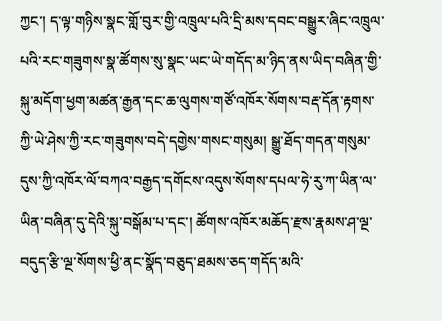ཀྱང་། ད་ལྟ་གཉིས་སྣང་གློ་བུར་གྱི་འཁྲུལ་པའི་དྲི་མས་དབང་བསྒྱུར་ཞིང་འཁྲུལ་པའི་རང་གཟུགས་སྣ་ཚོགས་སུ་སྣང་ཡང་ཡེ་གདོད་མ་ཉིད་ནས་ཡིད་བཞིན་གྱི་སྐུ་མདོག་ཕྱག་མཚན་རྒྱན་དང་ཆ་ལུགས་གཙོ་འཁོར་སོགས་བརྡ་དོན་རྟགས་ཀྱི་ཡེ་ཤེས་ཀྱི་རང་གཟུགས་བདེ་དགྱེས་གསང་གསུམ། སྒྱུ་ཐོད་གདན་གསུམ་དུས་ཀྱི་འཁོར་ལོ་བཀའ་བརྒྱད་དགོངས་འདུས་སོགས་དཔལ་ཧེ་རུ་ཀ་ཡིན་ལ་ཡིན་བཞིན་དུ་དེའི་སྐུ་བསྒོམ་པ་དང་། ཚོགས་འཁོར་མཆོད་རྫས་རྣམས་ཤ་ལྔ་བདུད་རྩི་ལྔ་སོགས་ཕྱི་ནང་སྣོད་བཅུད་ཐམས་ཅད་གདོད་མའི་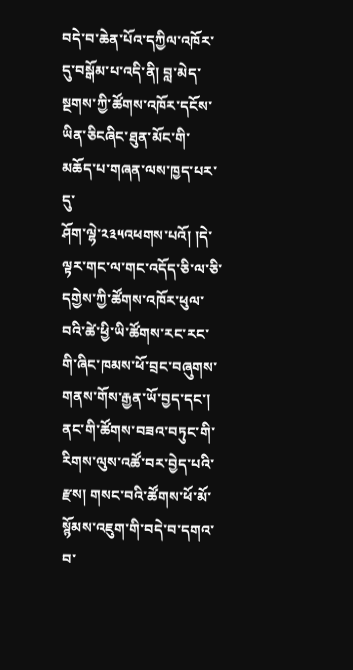བདེ་བ་ཆེན་པོའ་དཀྱིལ་འཁོར་དུ་བསྒོམ་པ་འདི་ནི། བླ་མེད་སྔགས་ཀྱི་ཚོགས་འཁོར་དངོས་ཡིན་ཅིངཞིང་ཐུན་མོང་གི་མཆོད་པ་གཞན་ལས་ཁྱད་པར་དུ་
ཤོག་ལྷེ་༢༣༥འཕགས་པའོ། །དེ་ལྟར་གང་ལ་གང་འདོད་ཅི་ལ་ཅི་དགྱེས་ཀྱི་ཚོགས་འཁོར་ཕུལ་བའི་ཚེ་ཕྱི་ཡི་ཚོགས་རང་རང་གི་ཞིང་ཁམས་ཕོ་བྲང་བཞུགས་གནས་གོས་རྒྱན་ཡོ་བྱད་དང་། ནང་གི་ཚོགས་བཟའ་བཏུང་གི་རིགས་ལུས་འཚོ་བར་བྱེད་པའི་རྫས། གསང་བའི་ཚོགས་ཕོ་མོ་སྙོམས་འཇུག་གི་བདེ་བ་དགའ་བ་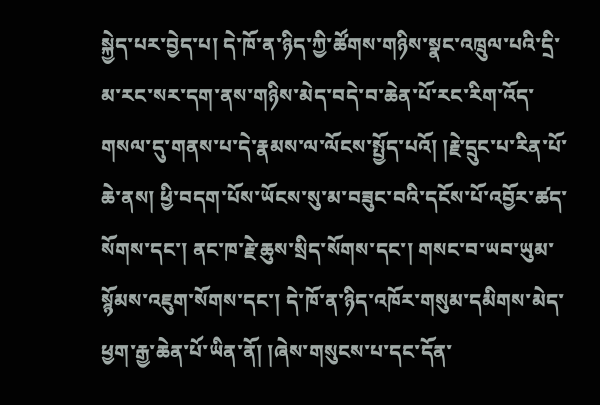སྐྱེད་པར་བྱེད་པ། དེ་ཁོ་ན་ཉིད་ཀྱི་ཚོགས་གཉིས་སྣང་འཁྲུལ་པའི་དྲི་མ་རང་སར་དག་ནས་གཉིས་མེད་བདེ་བ་ཆེན་པོ་རང་རིག་འོད་གསལ་དུ་གནས་པ་དེ་རྣམས་ལ་ལོངས་སྤྱོད་པའོ། །རྗེ་དྲུང་པ་རིན་པོ་ཆེ་ནས། ཕྱི་བདག་པོས་ཡོངས་སུ་མ་བཟུང་བའི་དངོས་པོ་འབྱོར་ཚད་སོགས་དང་། ནང་ཁ་རྗེ་ཆུས་སྲིད་སོགས་དང་། གསང་བ་ཡབ་ཡུམ་སྙོམས་འཇུག་སོགས་དང་། དེ་ཁོ་ན་ཉིད་འཁོར་གསུམ་དམིགས་མེད་ཕྱག་རྒྱ་ཆེན་པོ་ཡིན་ནོ། །ཞེས་གསུངས་པ་དང་དོན་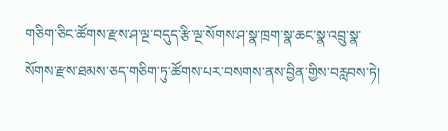གཅིག་ཅིང་ཚོགས་རྫས་ཤ་ལྔ་བདུད་རྩི་ལྔ་སོགས་ཤ་སྣ་ཁྲག་སྣ་ཆང་སྣ་འབྲུ་སྣ་སོགས་རྫས་ཐམས་ཅད་གཅིག་ཏུ་ཚོགས་པར་བསགས་ནས་བྱིན་གྱིས་བརླབས་ཏེ།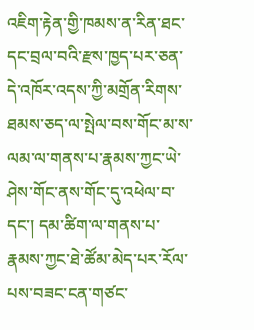འཇིག་རྟེན་གྱི་ཁམས་ན་རིན་ཐང་དང་བྲལ་བའི་རྫས་ཁྱད་པར་ཅན་དེ་འཁོར་འདས་ཀྱི་མགྲོན་རིགས་ཐམས་ཅད་ལ་སྤེལ་བས་གོང་མ་ས་ལམ་ལ་གནས་པ་རྣམས་ཀྱང་ཡེ་ཤེས་གོང་ནས་གོང་དུ་འཕེལ་བ་དང་། དམ་ཚིག་ལ་གནས་པ་རྣམས་ཀྱང་ཐེ་ཚོམ་མེད་པར་རོལ་པས་བཟང་ངན་གཙང་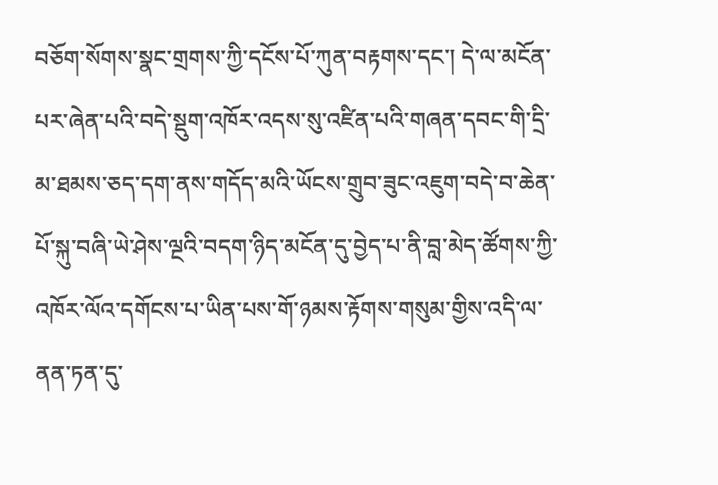བཅོག་སོགས་སྣང་གྲགས་ཀྱི་དངོས་པོ་ཀུན་བརྟགས་དང་། དེ་ལ་མངོན་པར་ཞེན་པའི་བདེ་སྡུག་འཁོར་འདས་སུ་འཛིན་པའི་གཞན་དབང་གི་དྲི་མ་ཐམས་ཅད་དག་ནས་གདོད་མའི་ཡོངས་གྲུབ་ཟུང་འཇུག་བདེ་བ་ཆེན་པོ་སྐུ་བཞི་ཡེ་ཤེས་ལྔའི་བདག་ཉིད་མངོན་དུ་བྱེད་པ་ནི་བླ་མེད་ཚོགས་ཀྱི་འཁོར་ལོའ་དགོངས་པ་ཡིན་པས་གོ་ཉམས་རྟོགས་གསུམ་གྱིས་འདི་ལ་ནན་ཏན་དུ་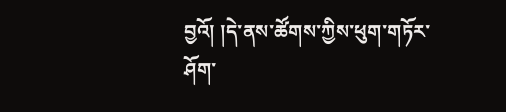བྱའོ། །དེ་ནས་ཚོགས་ཀྱིས་ཕུག་གཏོར་
ཤོག་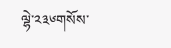ལྷེ་༢༣༦གསོས་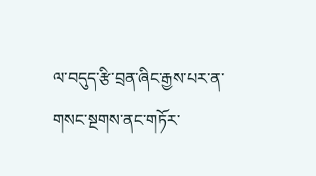ལ་བདུད་རྩི་བྲན་ཞིང་རྒྱས་པར་ན་གསང་སྔགས་ནང་གཏོར་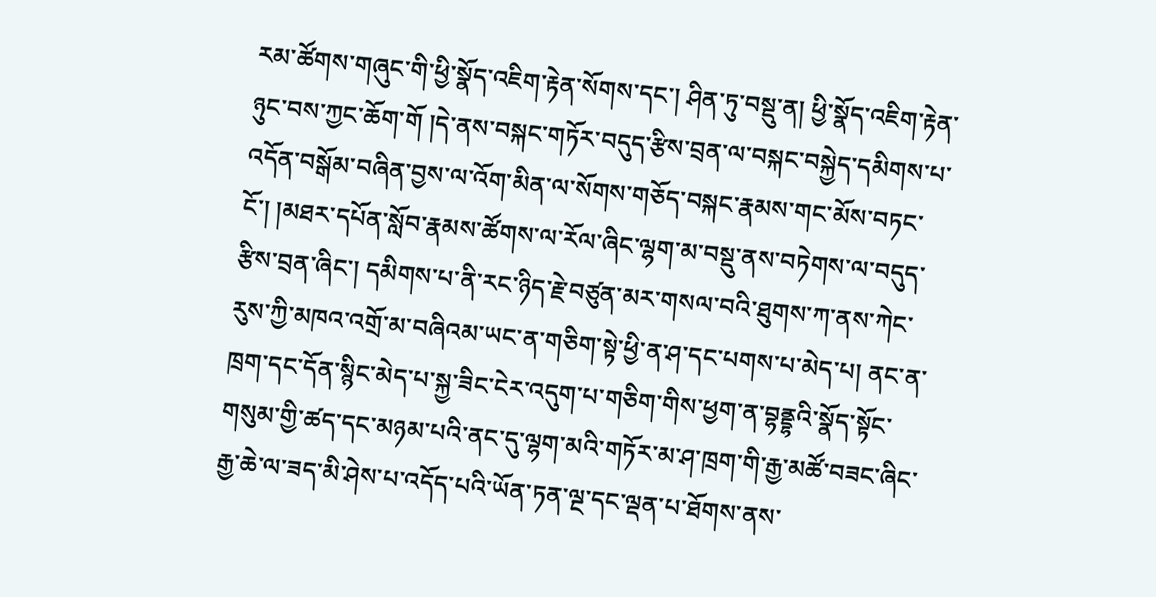རམ་ཚོགས་གཞུང་གི་ཕྱི་སྣོད་འཇིག་རྟེན་སོགས་དང་། ཤིན་ཏུ་བསྡུ་ན། ཕྱི་སྣོད་འཇིག་རྟེན་ཉུང་བས་ཀྱང་ཆོག་གོ །དེ་ནས་བསྐང་གཏོར་བདུད་རྩིས་བྲན་ལ་བསྐང་བསྐྱེད་དམིགས་པ་འདོན་བསྒོམ་བཞིན་བྱས་ལ་འོག་མིན་ལ་སོགས་གཅོད་བསྐང་རྣམས་གང་མོས་བཏང་ངོ་། །མཐར་དཔོན་སློབ་རྣམས་ཚོགས་ལ་རོལ་ཞིང་ལྷག་མ་བསྡུ་ནས་བཏེགས་ལ་བདུད་རྩིས་བྲན་ཞིང་། དམིགས་པ་ནི་རང་ཉིད་རྗེ་བཙུན་མར་གསལ་བའི་ཐུགས་ཀ་ནས་ཀེང་རུས་ཀྱི་མཁའ་འགྲོ་མ་བཞིའམ་ཡང་ན་གཅིག་སྟེ་ཕྱི་ན་ཤ་དང་པགས་པ་མེད་པ། ནང་ན་ཁྲག་དང་དོན་སྙིང་མེད་པ་སྐྱ་ཟིང་ངེར་འདུག་པ་གཅིག་གིས་ཕྱག་ན་བྷནྡྷའི་སྣོད་སྟོང་གསུམ་གྱི་ཚད་དང་མཉམ་པའི་ནང་དུ་ལྷག་མའི་གཏོར་མ་ཤ་ཁྲག་གི་རྒྱ་མཚོ་བཟང་ཞིང་རྒྱ་ཆེ་ལ་ཟད་མི་ཤེས་པ་འདོད་པའི་ཡོན་ཏན་ལྔ་དང་ལྡན་པ་ཐོགས་ནས་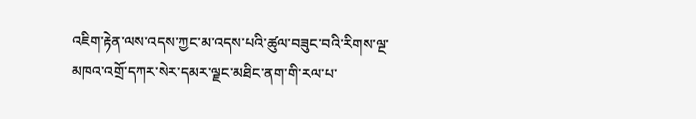འཇིག་རྟེན་ལས་འདས་ཀྱང་མ་འདས་པའི་ཚུལ་བཟུང་བའི་རིགས་ལྔ་མཁའ་འགྲོ་དཀར་སེར་དམར་ལྗང་མཐིང་ནག་གི་རལ་པ་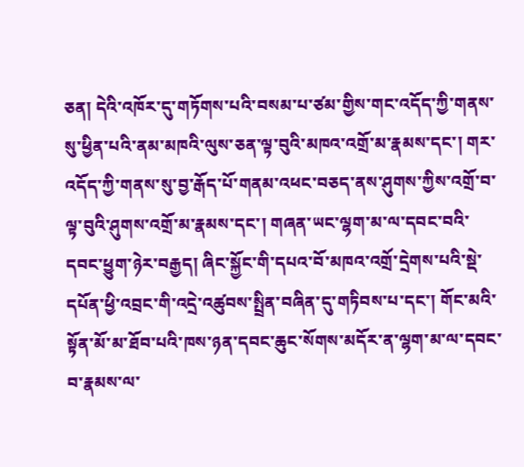ཅན། དེའི་འཁོར་དུ་གཏོགས་པའི་བསམ་པ་ཙམ་གྱིས་གང་འདོད་ཀྱི་གནས་སུ་ཕྱིན་པའི་ནམ་མཁའི་ལུས་ཅན་ལྟ་བུའི་མཁའ་འགྲོ་མ་རྣམས་དང་། གར་འདོད་ཀྱི་གནས་སུ་བྱ་རྒོད་པོ་གནམ་འཕང་བཅད་ནས་ཤུགས་ཀྱིས་འགྲོ་བ་ལྟ་བུའི་ཤུགས་འགྲོ་མ་རྣམས་དང་། གཞན་ཡང་ལྷག་མ་ལ་དབང་བའི་དབང་ཕྱུག་ཉེར་བརྒྱད། ཞིང་སྐྱོང་གི་དཔའ་བོ་མཁའ་འགྲོ་དྲེགས་པའི་སྡེ་དཔོན་ཕྱི་འབྲང་གི་འདྲེ་འཚུབས་སྤྲིན་བཞིན་དུ་གཏིབས་པ་དང་། གོང་མའི་སྟོན་མོ་མ་ཐོབ་པའི་ཁས་ཉན་དབང་ཆུང་སོགས་མདོར་ན་ལྷག་མ་ལ་དབང་བ་རྣམས་ལ་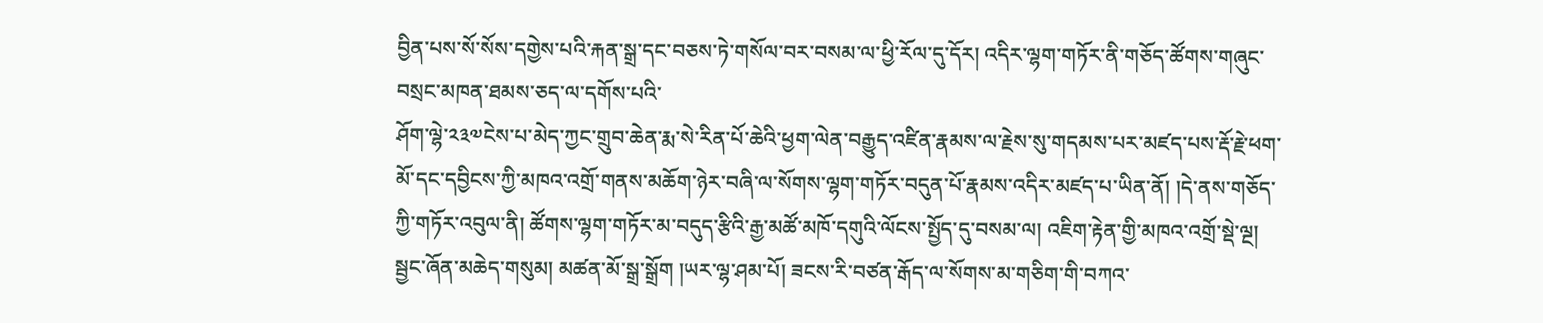བྱིན་པས་སོ་སོས་དགྱེས་པའི་རྐན་སྒྲ་དང་བཅས་ཏེ་གསོལ་བར་བསམ་ལ་ཕྱི་རོལ་དུ་དོར། འདིར་ལྷག་གཏོར་ནི་གཅོད་ཚོགས་གཞུང་བསྲང་མཁན་ཐམས་ཅད་ལ་དགོས་པའི་
ཤོག་ལྷེ་༢༣༧ངེས་པ་མེད་ཀྱང་གྲུབ་ཆེན་རྨ་སེ་རིན་པོ་ཆེའི་ཕྱག་ལེན་བརྒྱུད་འཛིན་རྣམས་ལ་རྗེས་སུ་གདམས་པར་མཛད་པས་རྡོ་རྗེ་ཕག་མོ་དང་དབྱིངས་ཀྱི་མཁའ་འགྲོ་གནས་མཆོག་ཉེར་བཞི་ལ་སོགས་ལྷག་གཏོར་བདུན་པོ་རྣམས་འདིར་མཛད་པ་ཡིན་ནོ། །དེ་ནས་གཅོད་ཀྱི་གཏོར་འབུལ་ནི། ཚོགས་ལྷག་གཏོར་མ་བདུད་རྩིའི་རྒྱ་མཚོ་མཁོ་དགུའི་ལོངས་སྤྱོད་དུ་བསམ་ལ། འཇིག་རྟེན་གྱི་མཁའ་འགྲོ་སྡེ་ལྔ། སྦྱང་ཞོན་མཆེད་གསུམ། མཚན་མོ་སྒྲ་སྒྲོག །ཡར་ལྷ་ཤམ་པོ། ཟངས་རི་བཙན་རྒོད་ལ་སོགས་མ་གཅིག་གི་བཀའ་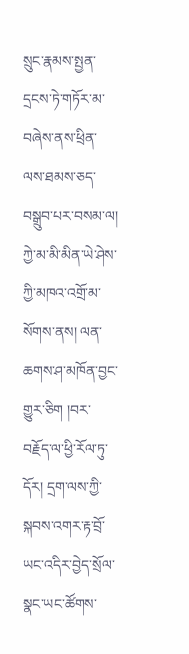སྲུང་རྣམས་སྤྱན་དྲངས་ཏེ་གཏོར་མ་བཞེས་ནས་ཕྲིན་ལས་ཐམས་ཅད་བསྒྲུབ་པར་བསམ་ལ། ཀྱེ་མ་མི་མིན་ཡེ་ཤེས་ཀྱི་མཁའ་འགྲོ་མ་སོགས་ནས། ལན་ཆགས་ཤ་མཁོན་བྱང་གྱུར་ཅིག །བར་བརྗོད་ལ་ཕྱི་རོལ་ཏུ་དོར། དྲག་ལས་ཀྱི་སྐབས་འགར་རྟ་བྲོ་ཡང་འདིར་བྱེད་སྲོལ་སྣང་ཡང་ཚོགས་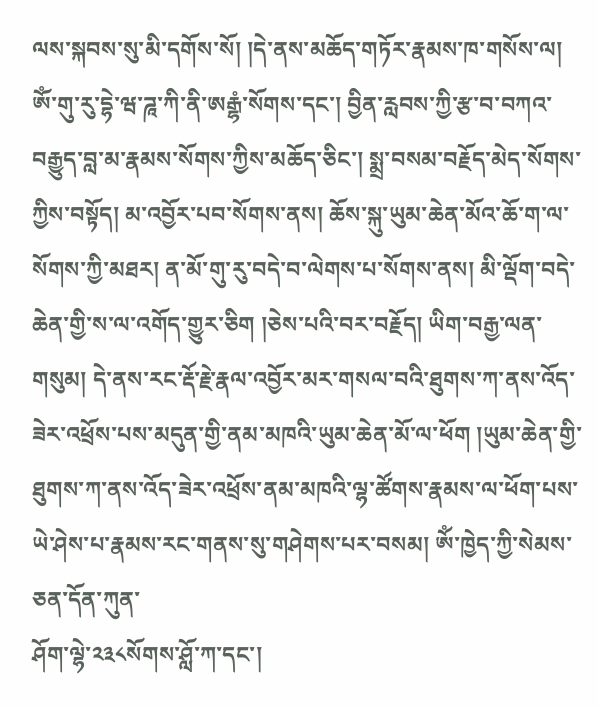ལས་སྐབས་སུ་མི་དགོས་སོ། །དེ་ནས་མཆོད་གཏོར་རྣམས་ཁ་གསོས་ལ། ༀ་གུ་རུ་དྷེ་ཝ་ཌཱ་ཀི་ནི་ཨརྒྷཾ་སོགས་དང་། བྱིན་རླབས་ཀྱི་རྩ་བ་བཀའ་བརྒྱུད་བླ་མ་རྣམས་སོགས་ཀྱིས་མཆོད་ཅིང་། སྨྲ་བསམ་བརྗོད་མེད་སོགས་ཀྱིས་བསྟོད། མ་འབྱོར་པབ་སོགས་ནས། ཆོས་སྐུ་ཡུམ་ཆེན་མོའ་ཆོ་ག་ལ་སོགས་ཀྱི་མཐར། ན་མོ་གུ་རུ་བདེ་བ་ལེགས་པ་སོགས་ནས། མི་ལྡོག་བདེ་ཆེན་གྱི་ས་ལ་འགོད་གྱུར་ཅིག །ཅེས་པའི་བར་བརྗོད། ཡིག་བརྒྱ་ལན་གསུམ། དེ་ནས་རང་རྡོ་རྗེ་རྣལ་འབྱོར་མར་གསལ་བའི་ཐུགས་ཀ་ནས་འོད་ཟེར་འཕྲོས་པས་མདུན་གྱི་ནམ་མཁའི་ཡུམ་ཆེན་མོ་ལ་ཕོག །ཡུམ་ཆེན་གྱི་ཐུགས་ཀ་ནས་འོད་ཟེར་འཕྲོས་ནམ་མཁའི་ལྷ་ཚོགས་རྣམས་ལ་ཕོག་པས་ཡེ་ཤེས་པ་རྣམས་རང་གནས་སུ་གཤེགས་པར་བསམ། ༀ་ཁྱེད་ཀྱི་སེམས་ཅན་དོན་ཀུན་
ཤོག་ལྷེ་༢༣༨སོགས་ཤློ་ཀ་དང་།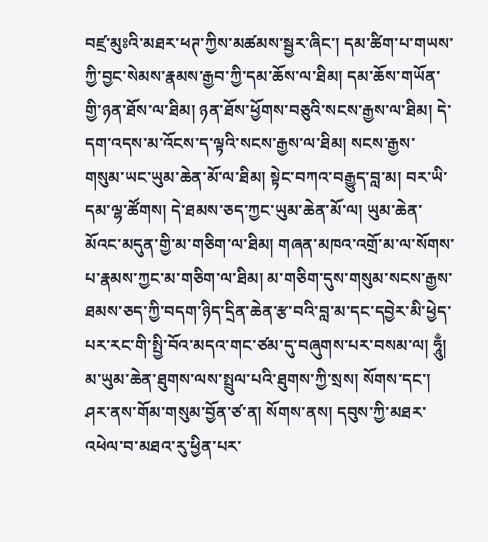བཛྲ་མུཿའི་མཐར་ཕཊ་ཀྱིས་མཚམས་སྦྱར་ཞིང་། དམ་ཚིག་པ་གཡས་ཀྱི་བྱང་སེམས་རྣམས་རྒྱབ་ཀྱི་དམ་ཆོས་ལ་ཐིམ། དམ་ཆོས་གཡོན་གྱི་ཉན་ཐོས་ལ་ཐིམ། ཉན་ཐོས་ཕྱོགས་བཅུའི་སངས་རྒྱས་ལ་ཐིམ། དེ་དག་འདས་མ་འོངས་ད་ལྟའི་སངས་རྒྱས་ལ་ཐིམ། སངས་རྒྱས་གསུམ་ཡང་ཡུམ་ཆེན་མོ་ལ་ཐིམ། སྟེང་བཀའ་བརྒྱུད་བླ་མ། བར་ཡི་དམ་ལྷ་ཚོགས། དེ་ཐམས་ཅད་ཀྱང་ཡུམ་ཆེན་མོ་ལ། ཡུམ་ཆེན་མོའང་མདུན་གྱི་མ་གཅིག་ལ་ཐིམ། གཞན་མཁའ་འགྲོ་མ་ལ་སོགས་པ་རྣམས་ཀྱང་མ་གཅིག་ལ་ཐིམ། མ་གཅིག་དུས་གསུམ་སངས་རྒྱས་ཐམས་ཅད་ཀྱི་བདག་ཉིད་དྲིན་ཆེན་རྩ་བའི་བླ་མ་དང་དབྱེར་མི་ཕྱེད་པར་རང་གི་སྤྱི་བོའ་མདའ་གང་ཙམ་དུ་བཞུགས་པར་བསམ་ལ། ཧཱུྃ། མ་ཡུམ་ཆེན་ཐུགས་ལས་སྤྲུལ་པའི་ཐུགས་ཀྱི་སྲས། སོགས་དང་། ཤར་ནས་གོམ་གསུམ་བྱོན་ཙ་ན། སོགས་ནས། དབུས་ཀྱི་མཐར་འཕེལ་བ་མཐའ་རུ་ཕྱིན་པར་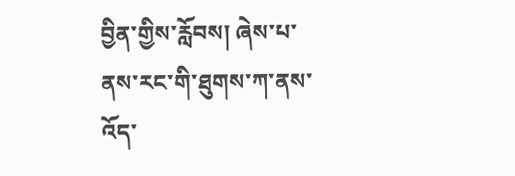བྱིན་གྱིས་རློབས། ཞེས་པ་ནས་རང་གི་ཐུགས་ཀ་ནས་འོད་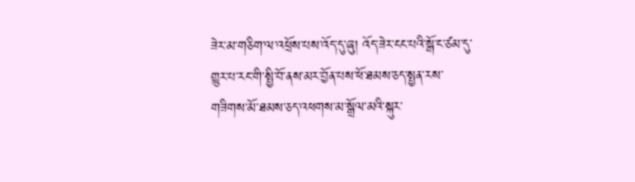ཟེར་མ་གཅིག་ལ་འཕྲོས་པས་འོད་དུ་ཞུ། འོད་ཟེར་ངང་པའི་སྒོ་ང་ཙམ་དུ་གྱུར་པ་རང་གི་སྤྱི་བོ་ནས་མར་བྱོན་པས་ཕོ་ཐམས་ཅད་སྤྱན་རས་གཟིགས་མོ་ཐམས་ཅད་འཕགས་མ་སྒྲོལ་མའི་སྐུར་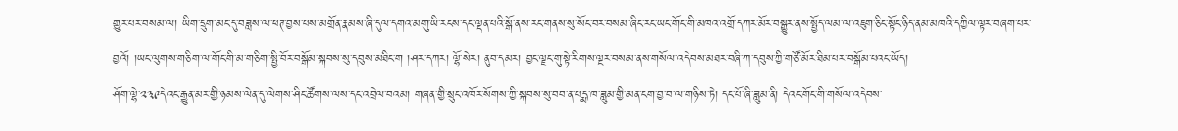གྱུར་པར་བསམ་ལ། ཡིག་དྲུག་མང་དུ་བཟླས་ལ་ཕཊ་བྱས་པས་མགྲོན་རྣམས་ཞི་དུལ་དགའ་མགུ་ཡི་རངས་དང་ལྡན་པའི་སྒོ་ནས་རང་གནས་སུ་སོང་བར་བསམ་ཞིང་རང་ཡང་གོང་གི་མཁའ་འགྲོ་དཀར་མོར་བསྒྱུར་ནས་སྤྱོད་ལམ་ལ་འཇུག་ཅིང་སྟོང་ཉིད་ནམ་མཁའི་དཀྱིལ་ལྟར་བཞག་པར་བྱའོ། །ཡང་ལུགས་གཅིག་ལ་གོང་གི་མ་གཅིག་སྤྱི་བོར་བསྒོམ་སྐབས་སུ་དབུས་མཐིང་ག །ཤར་དཀར། ལྷོ་སེར། ནུབ་དམར། བྱང་ལྗང་གུ་སྟེ་རིགས་ལྔར་བསམ་ནས་གསོལ་འདེབས་མཐར་བཞི་ཀ་དབུས་ཀྱི་གཙོ་མོར་ཐིམ་པར་བསྒོམ་པའང་ཡོད།
ཤོག་ལྷེ་༢༣༩དེའང་རྒྱུན་མར་གྱི་ཉམས་ལེན་དུ་ལེགས་ཤིང་ཚོགས་ལས་དང་འབྲེལ་བའམ། གཞན་གྱི་སྲུང་འཁོར་སོགས་ཀྱི་སྐབས་སུ་བབ་ན་པདྨ་ཁ་ཟླུམ་གྱི་མན་ངག་བྱ་བ་ལ་གཉིས་ཏེ། དང་པོ་ཞི་ཟླུམ་ནི། དེའང་གོང་གི་གསོལ་འདེབས་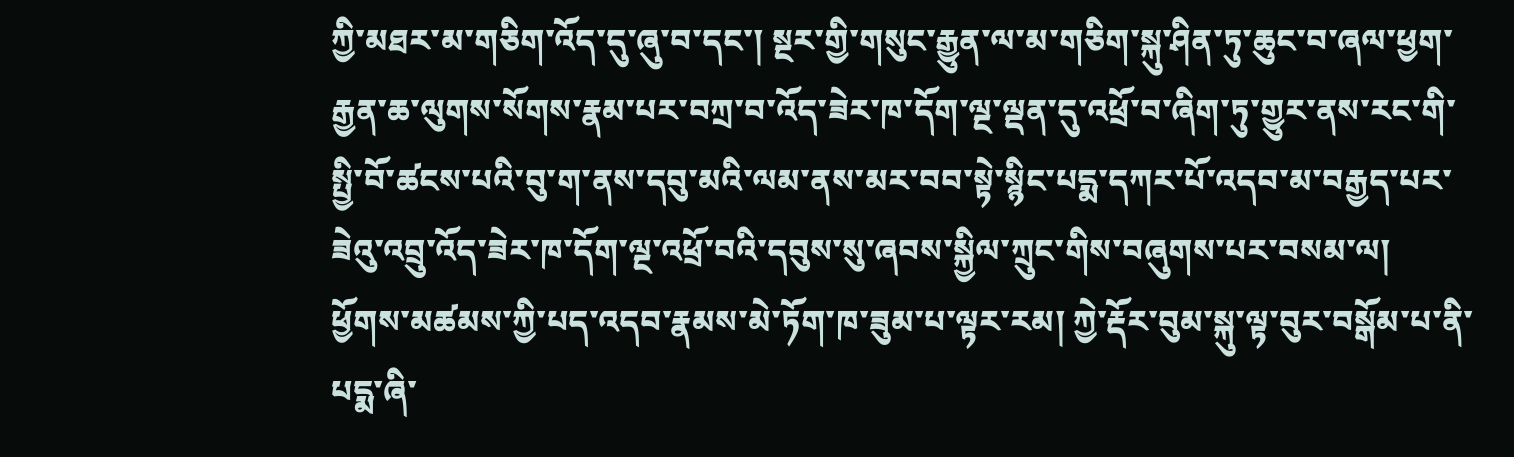ཀྱི་མཐར་མ་གཅིག་འོད་དུ་ཞུ་བ་དང་། སྔར་གྱི་གསུང་རྒྱུན་ལ་མ་གཅིག་སྐུ་ཤིན་ཏུ་ཆུང་བ་ཞལ་ཕྱག་རྒྱན་ཆ་ལུགས་སོགས་རྣམ་པར་བཀྲ་བ་འོད་ཟེར་ཁ་དོག་ལྔ་ལྡན་དུ་འཕྲོ་བ་ཞིག་ཏུ་གྱུར་ནས་རང་གི་སྤྱི་བོ་ཚངས་པའི་བུ་ག་ནས་དབུ་མའི་ལམ་ནས་མར་བབ་སྟེ་སྙིང་པདྨ་དཀར་པོ་འདབ་མ་བརྒྱད་པར་ཟེའུ་འབྲུ་འོད་ཟེར་ཁ་དོག་ལྔ་འཕྲོ་བའི་དབུས་སུ་ཞབས་སྐྱིལ་ཀྲུང་གིས་བཞུགས་པར་བསམ་ལ། ཕྱོགས་མཚམས་ཀྱི་པད་འདབ་རྣམས་མེ་ཏོག་ཁ་ཟུམ་པ་ལྟར་རམ། ཀྱེ་རྡོར་བུམ་སྐུ་ལྟ་བུར་བསྒོམ་པ་ནི་པདྨ་ཞི་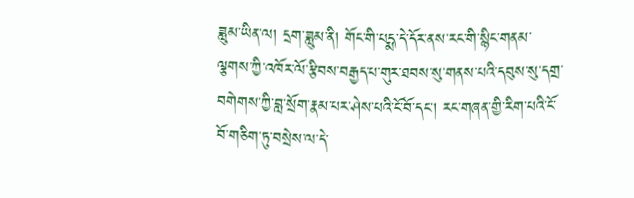ཟླུམ་ཡིན་ལ། དྲག་ཟླུམ་ནི། གོང་གི་པདྨ་དེ་དོར་ནས་རང་གི་སྙིང་གནམ་ལྕགས་ཀྱི་འཁོར་ལོ་རྩིབས་བརྒྱད་པ་གུར་ཐབས་སུ་གནས་པའི་དབུས་སུ་དགྲ་བགེགས་ཀྱི་བླ་སྲོག་རྣམ་པར་ཤེས་པའི་ངོ་བོ་དང་། རང་གཞན་གྱི་རིག་པའི་ངོ་བོ་གཅིག་ཏུ་བསྲེས་ལ་དེ་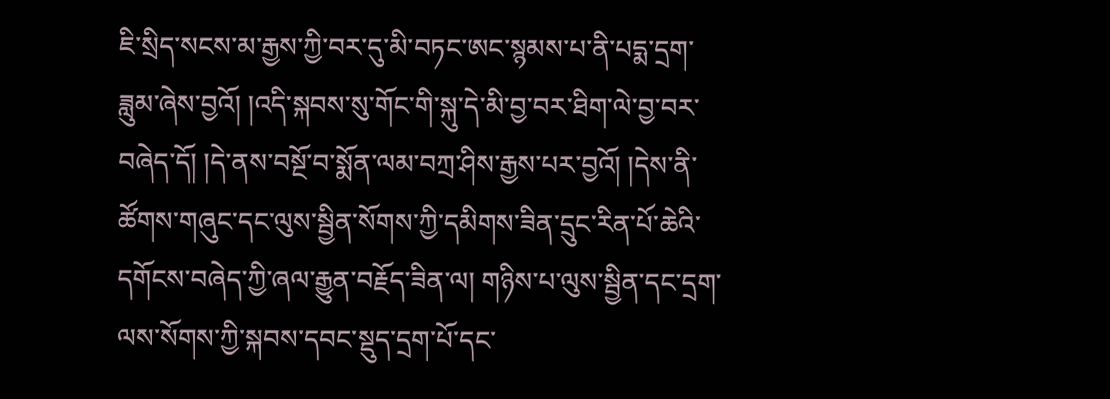ཇི་སྲིད་སངས་མ་རྒྱས་ཀྱི་བར་དུ་མི་བཏང་ཨང་སྙམས་པ་ནི་པདྨ་དྲག་ཟླུམ་ཞེས་བྱའོ། །འདི་སྐབས་སུ་གོང་གི་སྐུ་དེ་མི་བྱ་བར་ཐིག་ལེ་བྱ་བར་བཞེད་དོ། །དེ་ནས་བསྔོ་བ་སྨོན་ལམ་བཀྲ་ཤིས་རྒྱས་པར་བྱའོ། །དེས་ནི་ཚོགས་གཞུང་དང་ལུས་སྦྱིན་སོགས་ཀྱི་དམིགས་ཟིན་དྲུང་རིན་པོ་ཆེའི་དགོངས་བཞེད་ཀྱི་ཞལ་རྒྱུན་བརྗོད་ཟིན་ལ། གཉིས་པ་ལུས་སྦྱིན་དང་དྲག་ལས་སོགས་ཀྱི་སྐབས་དབང་སྡུད་དྲག་པོ་དང་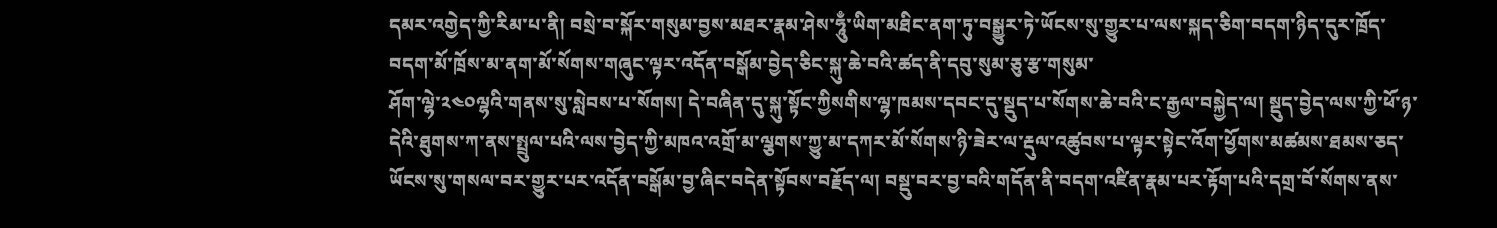དམར་འགྱེད་ཀྱི་རིམ་པ་ནི། བསྲེ་བ་སྐོར་གསུམ་བྱས་མཐར་རྣམ་ཤེས་ཧཱུྃ་ཡིག་མཐིང་ནག་ཏུ་བསྒྱུར་ཏེ་ཡོངས་སུ་གྱུར་པ་ལས་སྐད་ཅིག་བདག་ཉིད་དུར་ཁྲོད་བདག་མོ་ཁྲོས་མ་ནག་མོ་སོགས་གཞུང་ལྟར་འདོན་བསྒོམ་བྱེད་ཅིང་སྐུ་ཆེ་བའི་ཚད་ནི་དབུ་སུམ་ཅུ་རྩ་གསུམ་
ཤོག་ལྷེ་༢༤༠ལྷའི་གནས་སུ་སླེབས་པ་སོགས། དེ་བཞིན་དུ་སྐུ་སྟོང་ཀྱིསགིས་ལྷ་ཁམས་དབང་དུ་སྡུད་པ་སོགས་ཆེ་བའི་ང་རྒྱལ་བསྐྱེད་ལ། སྡུད་བྱེད་ལས་ཀྱི་ཕོ་ཉ་དེའི་ཐུགས་ཀ་ནས་སྤྲུལ་པའི་ལས་བྱེད་ཀྱི་མཁའ་འགྲོ་མ་ལྕགས་ཀྱུ་མ་དཀར་མོ་སོགས་ཉི་ཟེར་ལ་རྡུལ་འཚུབས་པ་ལྟར་སྟེང་འོག་ཕྱོགས་མཚམས་ཐམས་ཅད་ཡོངས་སུ་གསལ་བར་གྱུར་པར་འདོན་བསྒོམ་བྱ་ཞིང་བདེན་སྟོབས་བརྗོད་ལ། བསྡུ་བར་བྱ་བའི་གདོན་ནི་བདག་འཛིན་རྣམ་པར་རྟོག་པའི་དགྲ་བོ་སོགས་ནས་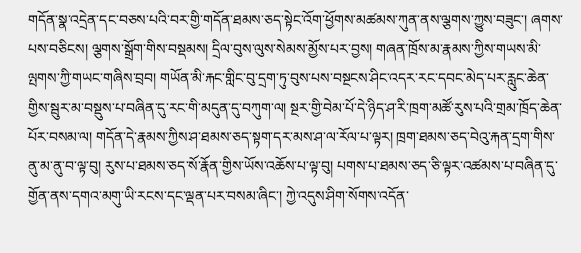གདོན་སྣ་འདྲེན་དང་བཅས་པའི་བར་གྱི་གདོན་ཐམས་ཅད་སྟེང་འོག་ཕྱོགས་མཚམས་ཀུན་ནས་ལྕགས་ཀྱུས་བཟུང་། ཞགས་པས་བཅིངས། ལྕགས་སྒྲོག་གིས་བསྡམས། དྲིལ་བུས་ལུས་སེམས་མྱོས་པར་བྱས། གཞན་ཁྲོས་མ་རྣམས་ཀྱིས་གཡས་མི་ལྤགས་ཀྱི་གཡང་གཞིས་བྲབ། གཡོན་མི་རྐང་གླིང་བུ་དྲག་ཏུ་བུས་པས་བསྔངས་ཤིང་འདར་རང་དབང་མེད་པར་རླུང་ཆེན་གྱིས་སྦུར་མ་བསྡུས་པ་བཞིན་དུ་རང་གི་མདུན་དུ་བཀུག་ལ། སྔར་གྱི་བེམ་པོ་དེ་ཉིད་ཤ་རི་ཁྲག་མཚོ་རུས་པའི་གྲམ་ཁྲོད་ཆེན་པོར་བསམ་ལ། གདོན་དེ་རྣམས་ཀྱིས་ཤ་ཐམས་ཅད་སྟག་དར་མས་ཤ་ལ་རོལ་པ་ལྟར། ཁྲག་ཐམས་ཅད་བེའུ་རྐན་དྲག་གིས་ནུ་མ་ནུ་བ་ལྟ་བུ། རུས་པ་ཐམས་ཅད་སོ་རྣོན་གྱིས་ཡོས་འཆོས་པ་ལྟ་བུ། པགས་པ་ཐམས་ཅད་ཅི་ལྟར་འཚམས་པ་བཞིན་དུ་གྱོན་ནས་དགའ་མགུ་ཡི་རངས་དང་ལྡན་པར་བསམ་ཞིང་། ཀྱེ་འདུས་ཤིག་སོགས་འདོན་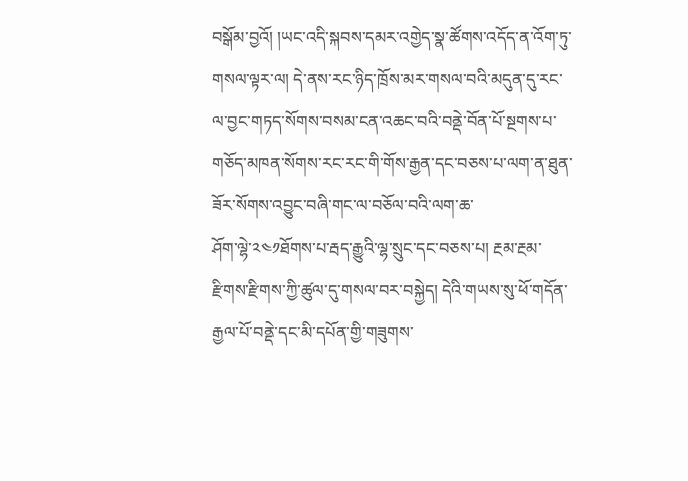བསྒོམ་བྱའོ། །ཡང་འདི་སྐབས་དམར་འགྱེད་སྣ་ཚོགས་འདོད་ན་འོག་ཏུ་གསལ་ལྟར་ལ། དེ་ནས་རང་ཉིད་ཁྲོས་མར་གསལ་བའི་མདུན་དུ་རང་ལ་བྱང་གཏད་སོགས་བསམ་ངན་འཆང་བའི་བནྡེ་བོན་པོ་སྔགས་པ་གཅོད་མཁན་སོགས་རང་རང་གི་གོས་རྒྱན་དང་བཅས་པ་ལག་ན་ཐུན་ཟོར་སོགས་འབྱུང་བཞི་གང་ལ་བཅོལ་བའི་ལག་ཆ་
ཤོག་ལྷེ་༢༤༡ཐོགས་པ་རྦད་རྒྱུའི་ལྷ་སྲུང་དང་བཅས་པ། རྔམ་རྔམ་རྫིགས་རྫིགས་ཀྱི་ཚུལ་དུ་གསལ་བར་བསྐྱེད། དེའི་གཡས་སུ་ཕོ་གདོན་རྒྱལ་པོ་བནྡེ་དང་མི་དཔོན་གྱི་གཟུགས་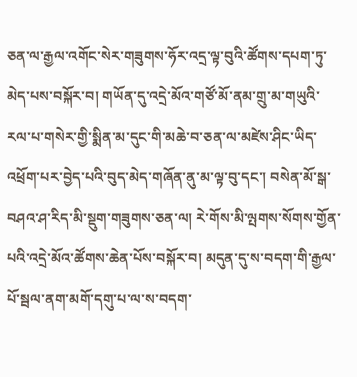ཅན་ལ་རྒྱལ་འགོང་སེར་གཟུགས་ཧོར་འདྲ་ལྟ་བུའི་ཚོགས་དཔག་ཏུ་མེད་པས་བསྐོར་བ། གཡོན་དུ་འདྲེ་མོའ་གཙོ་མོ་ནམ་གྲུ་མ་གཡུའི་རལ་པ་གསེར་གྱི་སྨིན་མ་དུང་གི་མཆེ་བ་ཅན་ལ་མཛེས་ཤིང་ཡིད་འཕྲོག་པར་བྱེད་པའི་བུད་མེད་གཞོན་ནུ་མ་ལྟ་བུ་དང་། བསེན་མོ་སྒ་བཤའ་ཤ་རིད་མི་སྡུག་གཟུགས་ཅན་ལ། རེ་གོས་མི་ལྤགས་སོགས་གྱོན་པའི་འདྲེ་མོའ་ཚོགས་ཆེན་པོས་བསྐོར་བ། མདུན་དུ་ས་བདག་གི་རྒྱལ་པོ་སྦལ་ནག་མགོ་དགུ་པ་ལ་ས་བདག་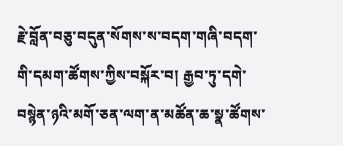རྗེ་བློན་བཅུ་བདུན་སོགས་ས་བདག་གཞི་བདག་གི་དམག་ཚོགས་ཀྱིས་བསྐོར་བ། རྒྱབ་ཏུ་དགེ་བསྙེན་ཉའི་མགོ་ཅན་ལག་ན་མཚོན་ཆ་སྣ་ཚོགས་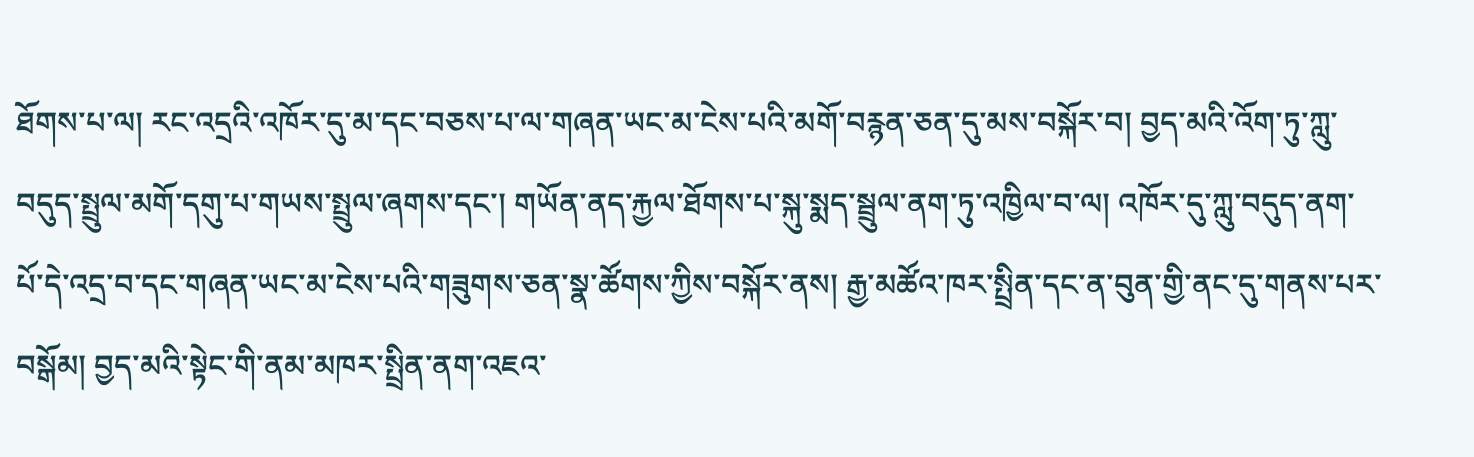ཐོགས་པ་ལ། རང་འདྲའི་འཁོར་དུ་མ་དང་བཅས་པ་ལ་གཞན་ཡང་མ་ངེས་པའི་མགོ་བརྙན་ཅན་དུ་མས་བསྐོར་བ། བྱད་མའི་འོག་ཏུ་ཀླུ་བདུད་སྤྲུལ་མགོ་དགུ་པ་གཡས་སྤྲུལ་ཞགས་དང་། གཡོན་ནད་རྐྱལ་ཐོགས་པ་སྐུ་སྨད་སྦྲུལ་ནག་ཏུ་འཁྱིལ་བ་ལ། འཁོར་དུ་ཀླུ་བདུད་ནག་པོ་དེ་འདྲ་བ་དང་གཞན་ཡང་མ་ངེས་པའི་གཟུགས་ཅན་སྣ་ཚོགས་ཀྱིས་བསྐོར་ནས། རྒྱ་མཚོའ་ཁར་སྤྲིན་དང་ན་བུན་གྱི་ནང་དུ་གནས་པར་བསྒོམ། བྱད་མའི་སྟེང་གི་ནམ་མཁར་སྤྲིན་ནག་འཇའ་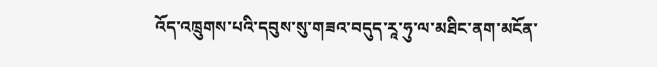འོད་འཁྲུགས་པའི་དབུས་སུ་གཟའ་བདུད་རཱ་ཧུ་ལ་མཐིང་ནག་མངོན་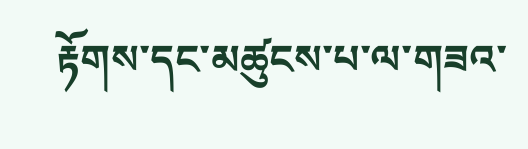རྟོགས་དང་མཚུངས་པ་ལ་གཟའ་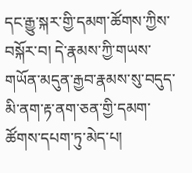དང་རྒྱུ་སྐར་གྱི་དམག་ཚོགས་ཀྱིས་བསྐོར་བ། དེ་རྣམས་ཀྱི་གཡས་གཡོན་མདུན་རྒྱབ་རྣམས་སུ་བདུད་མི་ནག་རྟ་ནག་ཅན་གྱི་དམག་ཚོགས་དཔག་ཏུ་མེད་པ།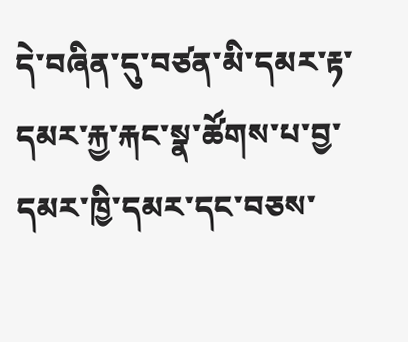དེ་བཞིན་དུ་བཙན་མི་དམར་རྟ་དམར་རྐྱ་རྐང་སྣ་ཚོགས་པ་བྱ་དམར་ཁྱི་དམར་དང་བཅས་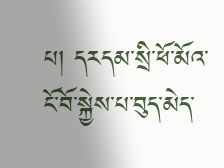པ། དརདམ་སྲི་ཕོ་མོའ་ངོ་བོ་སྐྱེས་པ་བུད་མེད་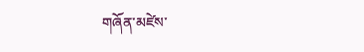གཞོན་མཛེས་